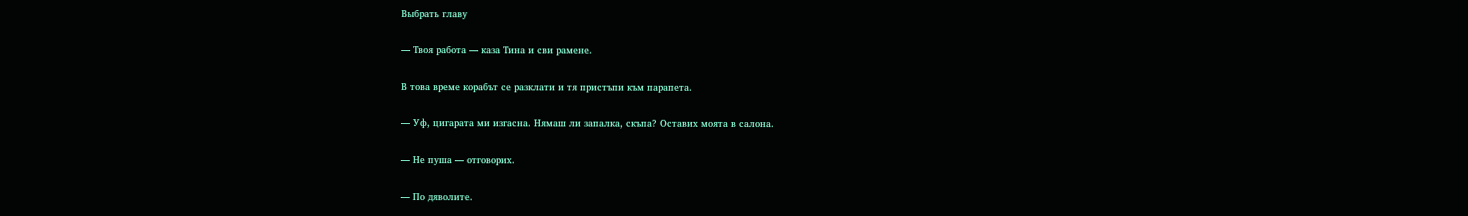Выбрать главу

— Твоя работа — каза Тина и сви рамене.

В това време корабът се разклати и тя пристъпи към парапета.

— Уф, цигарата ми изгасна. Нямаш ли запалка, скъпа? Оставих моята в салона.

— Не пуша — отговорих.

— По дяволите.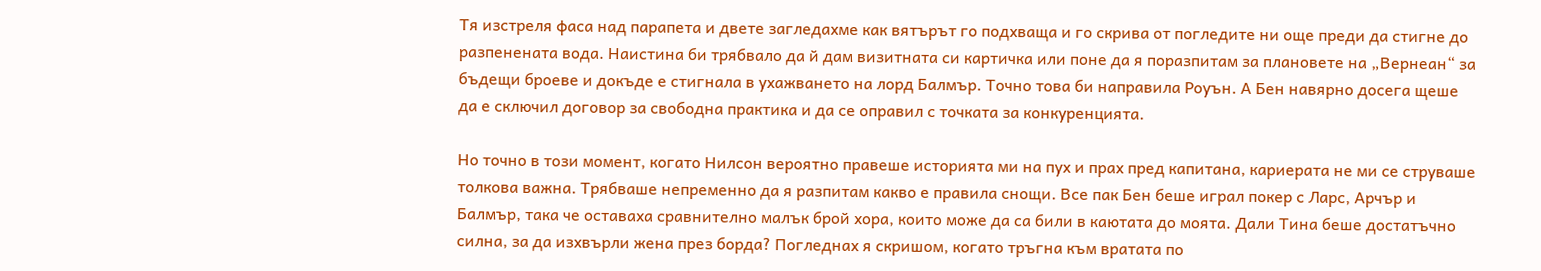Тя изстреля фаса над парапета и двете загледахме как вятърът го подхваща и го скрива от погледите ни още преди да стигне до разпенената вода. Наистина би трябвало да й дам визитната си картичка или поне да я поразпитам за плановете на „Вернеан“ за бъдещи броеве и докъде е стигнала в ухажването на лорд Балмър. Точно това би направила Роуън. А Бен навярно досега щеше да е сключил договор за свободна практика и да се оправил с точката за конкуренцията.

Но точно в този момент, когато Нилсон вероятно правеше историята ми на пух и прах пред капитана, кариерата не ми се струваше толкова важна. Трябваше непременно да я разпитам какво е правила снощи. Все пак Бен беше играл покер с Ларс, Арчър и Балмър, така че оставаха сравнително малък брой хора, които може да са били в каютата до моята. Дали Тина беше достатъчно силна, за да изхвърли жена през борда? Погледнах я скришом, когато тръгна към вратата по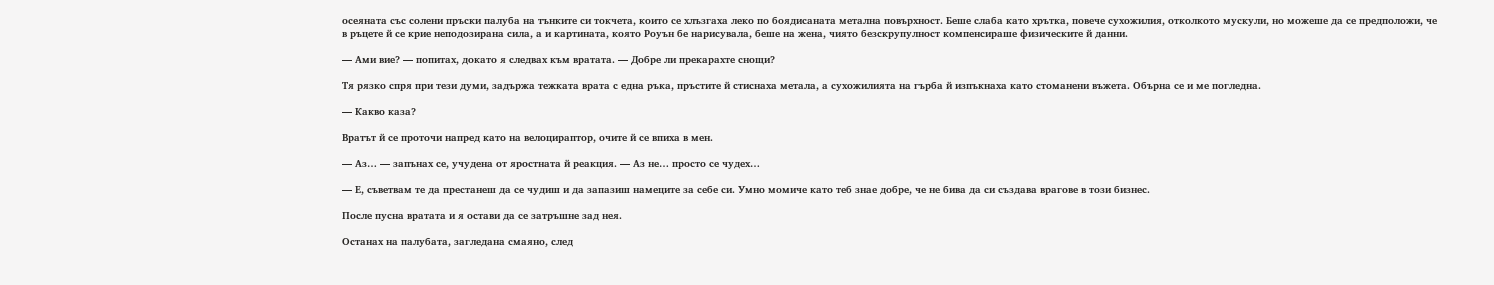осеяната със солени пръски палуба на тънките си токчета, които се хлъзгаха леко по боядисаната метална повърхност. Беше слаба като хрътка, повече сухожилия, отколкото мускули, но можеше да се предположи, че в ръцете й се крие неподозирана сила, а и картината, която Роуън бе нарисувала, беше на жена, чиято безскрупулност компенсираше физическите й данни.

— Ами вие? — попитах, докато я следвах към вратата. — Добре ли прекарахте снощи?

Тя рязко спря при тези думи, задържа тежката врата с една ръка, пръстите й стиснаха метала, а сухожилията на гърба й изпъкнаха като стоманени въжета. Обърна се и ме погледна.

— Какво каза?

Вратът й се проточи напред като на велоцираптор, очите й се впиха в мен.

— Аз… — запънах се, учудена от яростната й реакция. — Аз не… просто се чудех…

— Е, съветвам те да престанеш да се чудиш и да запазиш намеците за себе си. Умно момиче като теб знае добре, че не бива да си създава врагове в този бизнес.

После пусна вратата и я остави да се затръшне зад нея.

Останах на палубата, загледана смаяно, след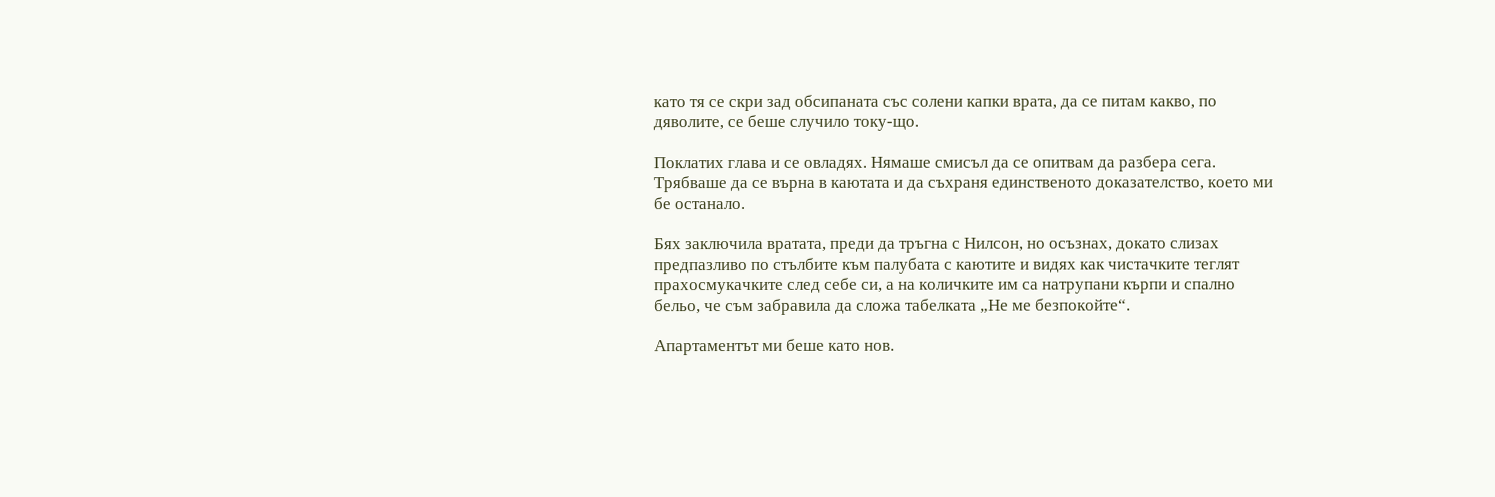като тя се скри зад обсипаната със солени капки врата, да се питам какво, по дяволите, се беше случило току-що.

Поклатих глава и се овладях. Нямаше смисъл да се опитвам да разбера сега. Трябваше да се върна в каютата и да съхраня единственото доказателство, което ми бе останало.

Бях заключила вратата, преди да тръгна с Нилсон, но осъзнах, докато слизах предпазливо по стълбите към палубата с каютите и видях как чистачките теглят прахосмукачките след себе си, а на количките им са натрупани кърпи и спално бельо, че съм забравила да сложа табелката „Не ме безпокойте“.

Апартаментът ми беше като нов.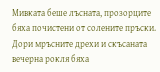Мивката беше лъсната, прозорците бяха почистени от солените пръски. Дори мръсните дрехи и скъсаната вечерна рокля бяха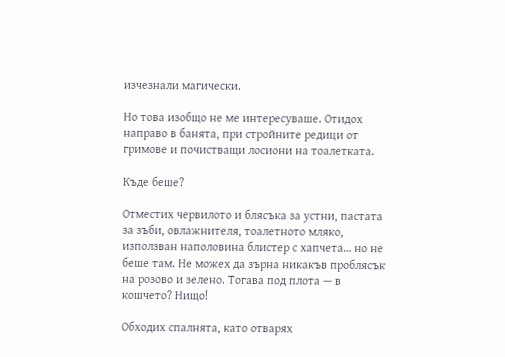изчезнали магически.

Но това изобщо не ме интересуваше. Отидох направо в банята, при стройните редици от гримове и почистващи лосиони на тоалетката.

Къде беше?

Отместих червилото и блясъка за устни, пастата за зъби, овлажнителя, тоалетното мляко, използван наполовина блистер с хапчета… но не беше там. Не можех да зърна никакъв проблясък на розово и зелено. Тогава под плота — в кошчето? Нищо!

Обходих спалнята, като отварях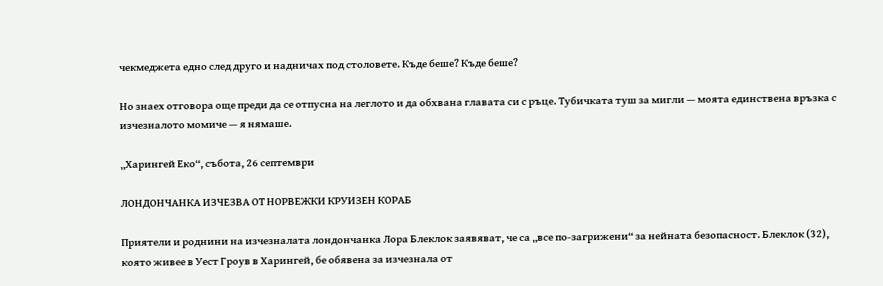чекмеджета едно след друго и надничах под столовете. Къде беше? Къде беше?

Но знаех отговора още преди да се отпусна на леглото и да обхвана главата си с ръце. Тубичката туш за мигли — моята единствена връзка с изчезналото момиче — я нямаше.

„Харингей Еко“, събота, 26 септември

ЛОНДОНЧАНКА ИЗЧЕЗВА ОТ НОРВЕЖКИ КРУИЗЕН КОРАБ

Приятели и роднини на изчезналата лондончанка Лора Блеклок заявяват, че са „все по-загрижени“ за нейната безопасност. Блеклок (32), която живее в Уест Гроув в Харингей, бе обявена за изчезнала от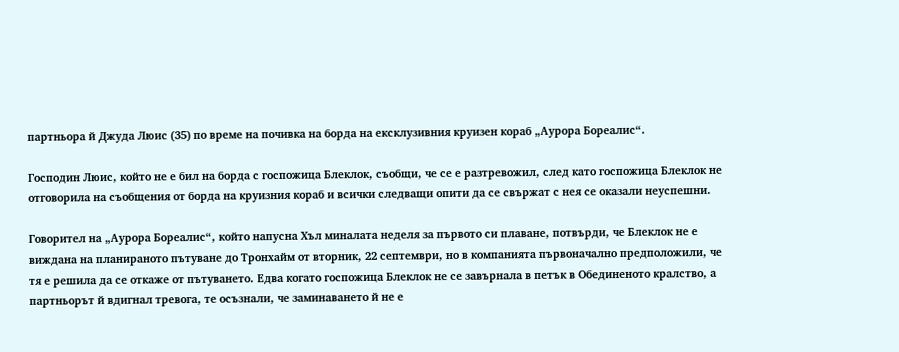партньора й Джуда Люис (35) по време на почивка на борда на ексклузивния круизен кораб „Аурора Бореалис“.

Господин Люис, който не е бил на борда с госпожица Блеклок, съобщи, че се е разтревожил, след като госпожица Блеклок не отговорила на съобщения от борда на круизния кораб и всички следващи опити да се свържат с нея се оказали неуспешни.

Говорител на „Аурора Бореалис“, който напусна Хъл миналата неделя за първото си плаване, потвърди, че Блеклок не е виждана на планираното пътуване до Тронхайм от вторник, 22 септември, но в компанията първоначално предположили, че тя е решила да се откаже от пътуването. Едва когато госпожица Блеклок не се завърнала в петък в Обединеното кралство, а партньорът й вдигнал тревога, те осъзнали, че заминаването й не е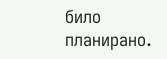било планирано.